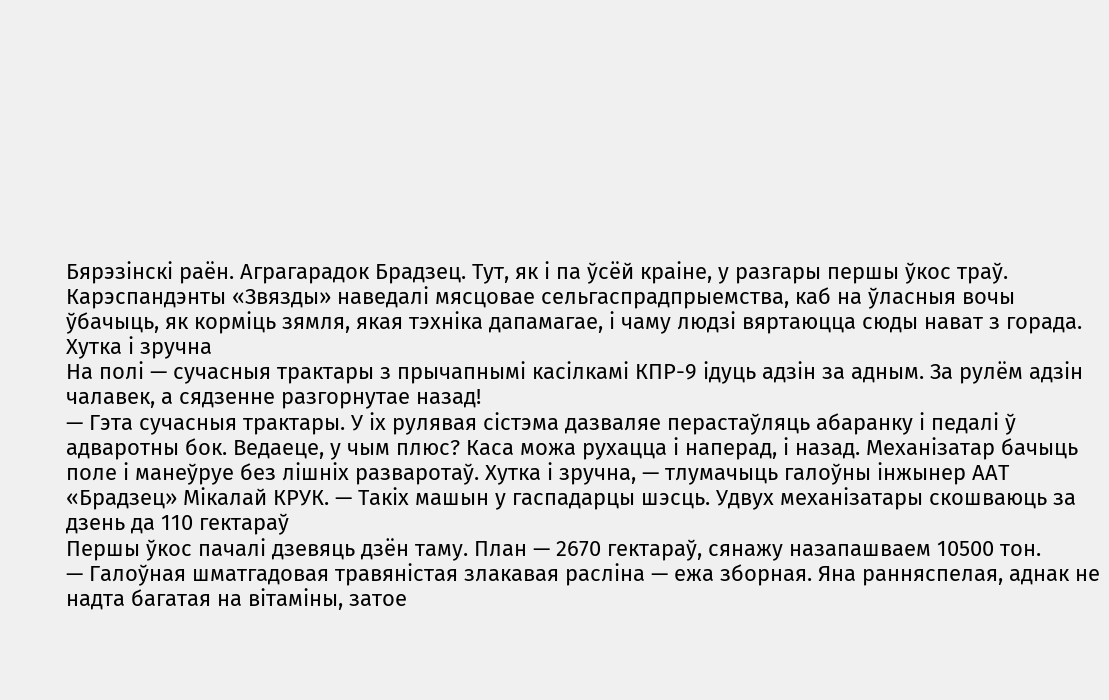Бярэзінскі раён. Аграгарадок Брадзец. Тут, як і па ўсёй краіне, у разгары першы ўкос траў. Карэспандэнты «Звязды» наведалі мясцовае сельгаспрадпрыемства, каб на ўласныя вочы ўбачыць, як корміць зямля, якая тэхніка дапамагае, і чаму людзі вяртаюцца сюды нават з горада.
Хутка і зручна
На полі — сучасныя трактары з прычапнымі касілкамі КПР-9 ідуць адзін за адным. За рулём адзін чалавек, а сядзенне разгорнутае назад!
— Гэта сучасныя трактары. У іх рулявая сістэма дазваляе перастаўляць абаранку і педалі ў адваротны бок. Ведаеце, у чым плюс? Каса можа рухацца і наперад, і назад. Механізатар бачыць поле і манеўруе без лішніх разваротаў. Хутка і зручна, — тлумачыць галоўны інжынер ААТ «Брадзец» Мікалай КРУК. — Такіх машын у гаспадарцы шэсць. Удвух механізатары скошваюць за дзень да 110 гектараў
Першы ўкос пачалі дзевяць дзён таму. План — 2670 гектараў, сянажу назапашваем 10500 тон.
— Галоўная шматгадовая травяністая злакавая расліна — ежа зборная. Яна ранняспелая, аднак не надта багатая на вітаміны, затое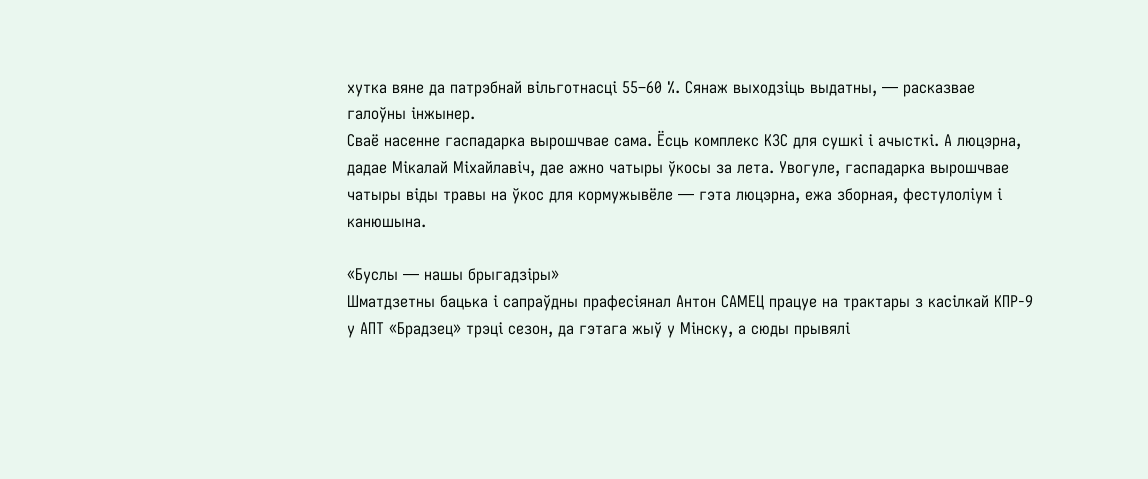хутка вяне да патрэбнай вільготнасці 55–60 %. Сянаж выходзіць выдатны, — расказвае галоўны інжынер.
Сваё насенне гаспадарка вырошчвае сама. Ёсць комплекс КЗС для сушкі і ачысткі. А люцэрна, дадае Мікалай Міхайлавіч, дае ажно чатыры ўкосы за лета. Увогуле, гаспадарка вырошчвае чатыры віды травы на ўкос для кормужывёле — гэта люцэрна, ежа зборная, фестулоліум і канюшына.

«Буслы — нашы брыгадзіры»
Шматдзетны бацька і сапраўдны прафесіянал Антон САМЕЦ працуе на трактары з касілкай КПР-9 у АПТ «Брадзец» трэці сезон, да гэтага жыў у Мінску, а сюды прывялі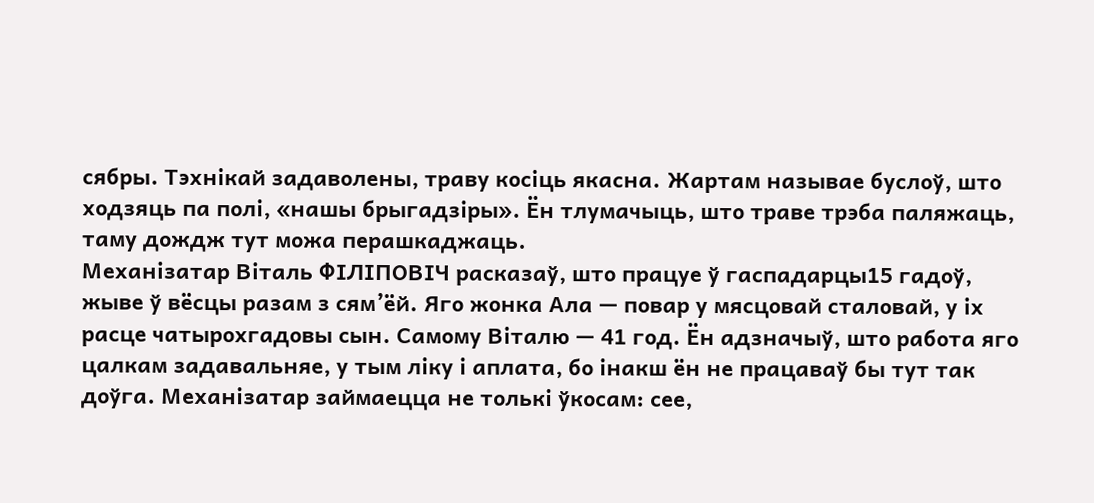сябры. Тэхнікай задаволены, траву косіць якасна. Жартам называе буслоў, што ходзяць па полі, «нашы брыгадзіры». Ён тлумачыць, што траве трэба паляжаць, таму дождж тут можа перашкаджаць.
Механізатар Віталь ФІЛІПОВІЧ расказаў, што працуе ў гаспадарцы15 гадоў, жыве ў вёсцы разам з сям’ёй. Яго жонка Ала — повар у мясцовай сталовай, у іх расце чатырохгадовы сын. Самому Віталю — 41 год. Ён адзначыў, што работа яго цалкам задавальняе, у тым ліку і аплата, бо інакш ён не працаваў бы тут так доўга. Механізатар займаецца не толькі ўкосам: сее,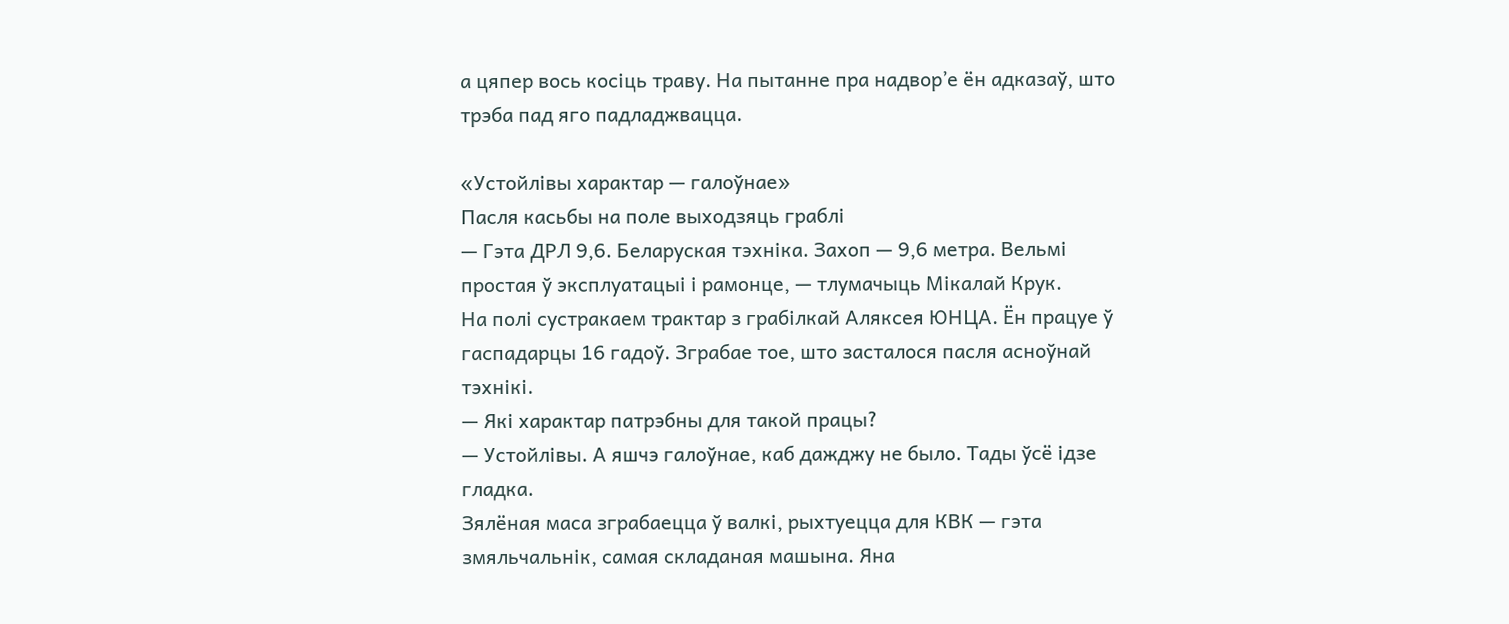а цяпер вось косіць траву. На пытанне пра надвор’е ён адказаў, што трэба пад яго падладжвацца.

«Устойлівы характар — галоўнае»
Пасля касьбы на поле выходзяць граблі
— Гэта ДРЛ 9,6. Беларуская тэхніка. Захоп — 9,6 метра. Вельмі простая ў эксплуатацыі і рамонце, — тлумачыць Мікалай Крук.
На полі сустракаем трактар з грабілкай Аляксея ЮНЦА. Ён працуе ў гаспадарцы 16 гадоў. Зграбае тое, што засталося пасля асноўнай тэхнікі.
— Які характар патрэбны для такой працы?
— Устойлівы. А яшчэ галоўнае, каб дажджу не было. Тады ўсё ідзе гладка.
Зялёная маса зграбаецца ў валкі, рыхтуецца для КВК — гэта змяльчальнік, самая складаная машына. Яна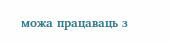можа працаваць з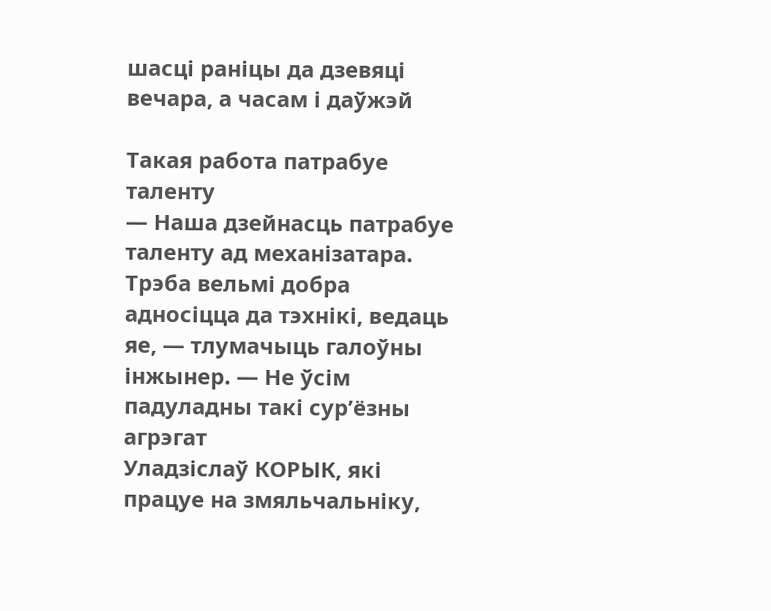шасці раніцы да дзевяці вечара, а часам і даўжэй

Такая работа патрабуе таленту
— Наша дзейнасць патрабуе таленту ад механізатара. Трэба вельмі добра адносіцца да тэхнікі, ведаць яе, — тлумачыць галоўны інжынер. — Не ўсім падуладны такі сур’ёзны агрэгат
Уладзіслаў КОРЫК, які працуе на змяльчальніку,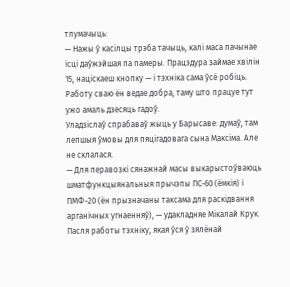тлумачыць:
— Нажы ў касілцы трэба тачыць, калі маса пачынае ісці даўжэйшая па памеры. Працэдура займае хвілін 15, націскаеш кнопку — і тэхніка сама ўсё робіць.
Работу сваю ён ведае добра, таму што працуе тут ужо амаль дзесяць гадоў.
Уладзіслаў спрабаваў жыць у Барысаве: думаў, там лепшыя ўмовы для пяцігадовага сына Максіма. Але не склалася.
— Для перавозкі сянажнай масы выкарыстоўваюць шматфункцыянальныя прычэпы ПС-60 (ёмкія) і ПМФ-20 (ён прызначаны таксама для раскідвання арганічных угнаенняў), — удакладняе Мікалай Крук.
Пасля работы тэхніку, якая ўся ў зялёнай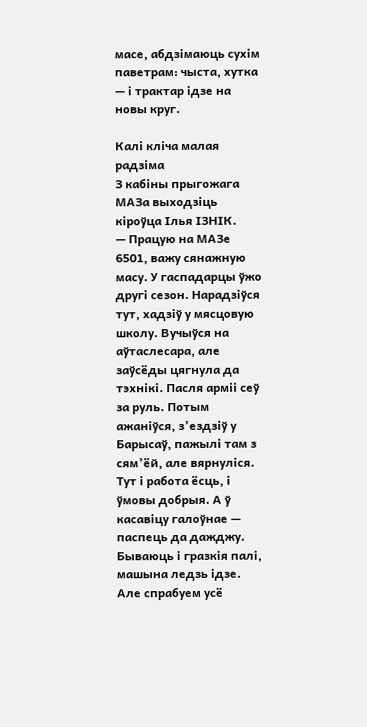масе, абдзімаюць сухім паветрам: чыста, хутка — і трактар ідзе на новы круг.

Калі кліча малая радзіма
З кабіны прыгожага МАЗа выходзіць кіроўца Ілья ІЗНІК.
— Працую на МАЗе 6501, важу сянажную масу. У гаспадарцы ўжо другі сезон. Нарадзіўся тут, хадзіў у мясцовую школу. Вучыўся на аўтаслесара, але заўсёды цягнула да тэхнікі. Пасля арміі сеў за руль. Потым ажаніўся, з’ездзіў у Барысаў, пажылі там з сям’ёй, але вярнуліся. Тут і работа ёсць, і ўмовы добрыя. А ў касавіцу галоўнае — паспець да дажджу. Бываюць і гразкія палі, машына ледзь ідзе. Але спрабуем усё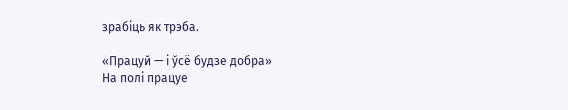зрабіць як трэба.

«Працуй — і ўсё будзе добра»
На полі працуе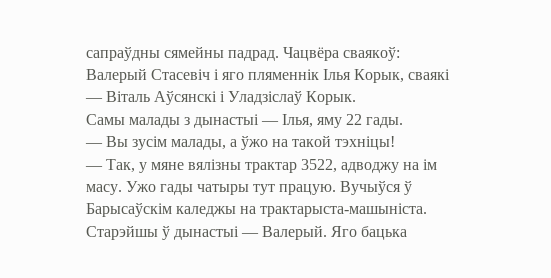сапраўдны сямейны падрад. Чацвёра сваякоў: Валерый Стасевіч і яго пляменнік Ілья Корык, сваякі — Віталь Аўсянскі і Уладзіслаў Корык.
Самы малады з дынастыі — Ілья, яму 22 гады.
— Вы зусім малады, а ўжо на такой тэхніцы!
— Так, у мяне вялізны трактар 3522, адводжу на ім масу. Ужо гады чатыры тут працую. Вучыўся ў Барысаўскім каледжы на трактарыста-машыніста.
Старэйшы ў дынастыі — Валерый. Яго бацька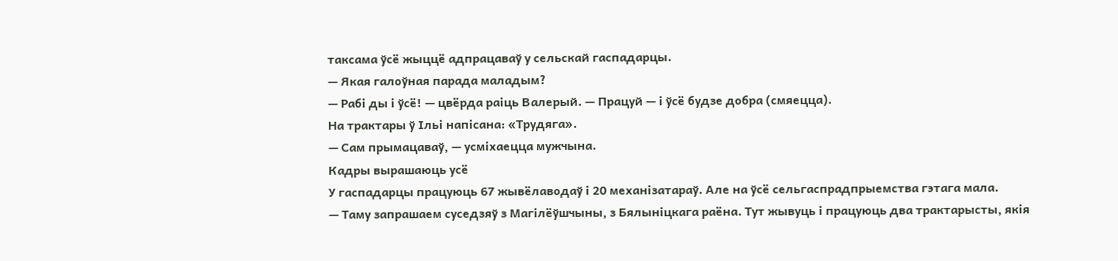таксама ўсё жыццё адпрацаваў у сельскай гаспадарцы.
— Якая галоўная парада маладым?
— Рабі ды і ўсё! — цвёрда раіць Валерый. — Працуй — і ўсё будзе добра (смяецца).
На трактары ў Ільі напісана: «Трудяга».
— Сам прымацаваў, — усміхаецца мужчына.
Кадры вырашаюць усё
У гаспадарцы працуюць 67 жывёлаводаў і 20 механізатараў. Але на ўсё сельгаспрадпрыемства гэтага мала.
— Таму запрашаем суседзяў з Магілёўшчыны, з Бялыніцкага раёна. Тут жывуць і працуюць два трактарысты, якія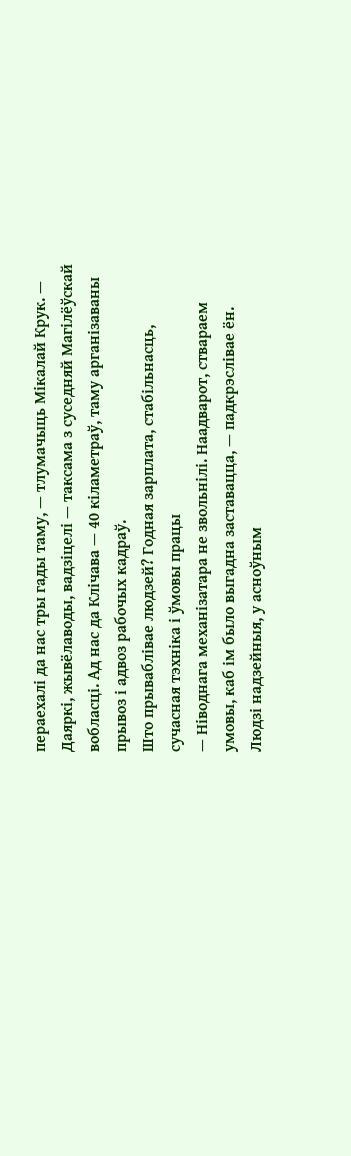пераехалі да нас тры гады таму, — тлумачыць Мікалай Крук. — Даяркі, жывёлаводы, вадзіцелі — таксама з суседняй Магілёўскай вобласці. Ад нас да Клічава — 40 кіламетраў, таму арганізаваны прывоз і адвоз рабочых кадраў.
Што прываблівае людзей? Годная зарплата, стабільнасць, сучасная тэхніка і ўмовы працы
— Ніводнага механізатара не звольнілі. Наадварот, ствараем умовы, каб ім было выгадна заставацца, — падкрэслівае ён. Людзі надзейныя, у асноўным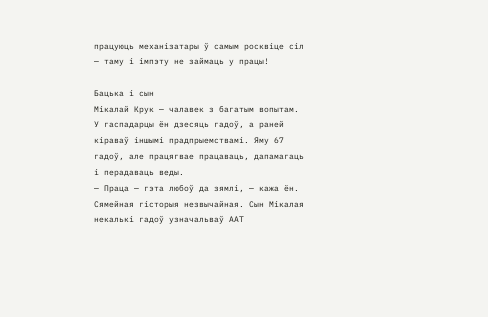працуюць механізатары ў самым росквіце сіл — таму і імпэту не займаць у працы!

Бацька і сын
Мікалай Крук — чалавек з багатым вопытам. У гаспадарцы ён дзесяць гадоў, а раней кіраваў іншымі прадпрыемствамі. Яму 67 гадоў, але працягвае працаваць, дапамагаць і перадаваць веды.
— Праца — гэта любоў да зямлі, — кажа ён.
Сямейная гісторыя незвычайная. Сын Мікалая некалькі гадоў узначальваў ААТ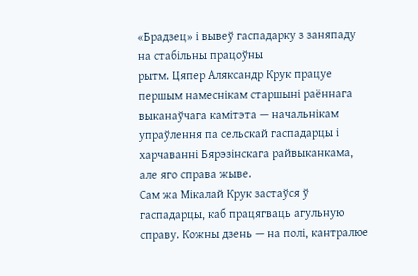«Брадзец» і вывеў гаспадарку з заняпаду на стабільны працоўны
рытм. Цяпер Аляксандр Крук працуе першым намеснікам старшыні раённага выканаўчага камітэта — начальнікам упраўлення па сельскай гаспадарцы і харчаванні Бярэзінскага райвыканкама, але яго справа жыве.
Сам жа Мікалай Крук застаўся ў гаспадарцы, каб працягваць агульную справу. Кожны дзень — на полі, кантралюе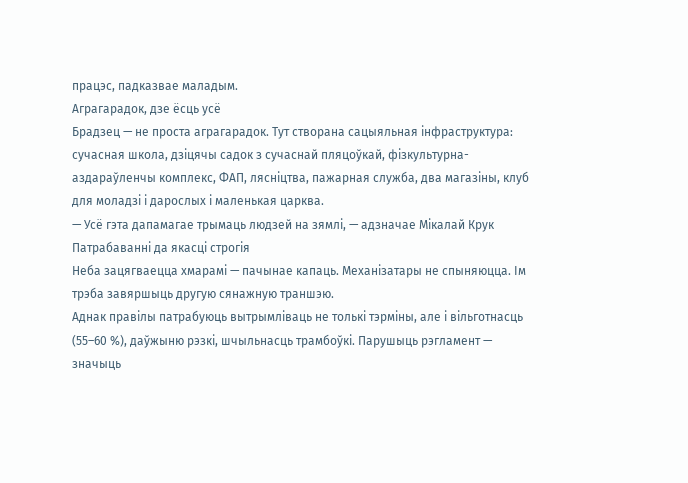працэс, падказвае маладым.
Аграгарадок, дзе ёсць усё
Брадзец — не проста аграгарадок. Тут створана сацыяльная інфраструктура: сучасная школа, дзіцячы садок з сучаснай пляцоўкай, фізкультурна-аздараўленчы комплекс, ФАП, лясніцтва, пажарная служба, два магазіны, клуб для моладзі і дарослых і маленькая царква.
— Усё гэта дапамагае трымаць людзей на зямлі, — адзначае Мікалай Крук
Патрабаванні да якасці строгія
Неба зацягваецца хмарамі — пачынае капаць. Механізатары не спыняюцца. Ім трэба завяршыць другую сянажную траншэю.
Аднак правілы патрабуюць вытрымліваць не толькі тэрміны, але і вільготнасць (55–60 %), даўжыню рэзкі, шчыльнасць трамбоўкі. Парушыць рэгламент — значыць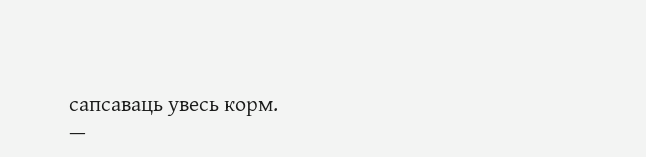сапсаваць увесь корм.
—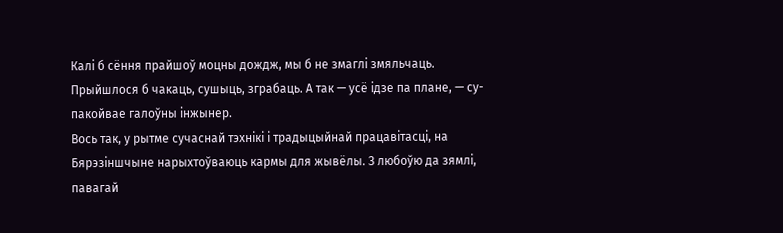Калі б сёння прайшоў моцны дождж, мы б не змаглі змяльчаць. Прыйшлося б чакаць, сушыць, зграбаць. А так — усё ідзе па плане, — су-
пакойвае галоўны інжынер.
Вось так, у рытме сучаснай тэхнікі і традыцыйнай працавітасці, на Бярэзіншчыне нарыхтоўваюць кармы для жывёлы. З любоўю да зямлі, павагай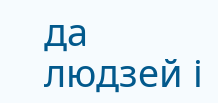да людзей і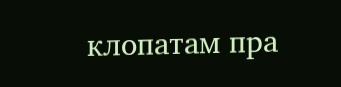клопатам пра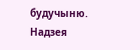будучыню.
Надзея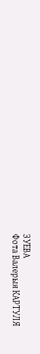ЗУЕВА
Фота Валерыя КАРТУЛЯ